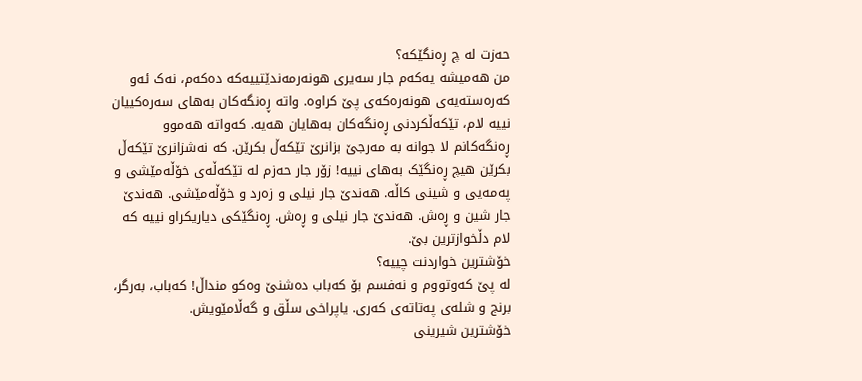حەزت لە چ ڕەنگێکە؟
من هەمیشە یەکەم جار سەیری هونەرمەندێتییەکە دەکەم، نەک ئەو کەرەستەیەی هونەرەکەی پێ کراوە. واتە ڕەنگەکان بەهای سەرەکییان نییە لام، تێکەڵکردنی ڕەنگەکان بەهایان هەیە. کەواتە هەموو ڕەنگەکانم لا جوانە بە مەرجێ بزانرێ تێکەڵ بکرێن. کە نەشزانرێ تێکەڵ بکرێن هیچ ڕەنگێک بەهای نییە! زۆر جار حەزم لە تێکەڵەی خۆڵەمێشی و پەمەیی و شینی کاڵە. هەندێ جار نیلی و زەرد و خۆڵەمێشی. هەندێ جار شین و ڕەش. هەندێ جار نیلی و ڕەش. ڕەنگێکی دیاریکراو نییە کە لام دڵخوازترین بێ.
خۆشترین خواردنت چییە؟
لە پێ کەوتووم و نەفسم بۆ کەباب دەشنێ وەکو منداڵ! کەباب، بەرگر، برنج و شلەی پەتاتەی کەری. یاپراخی سڵق و گەڵامێویش.
خۆشترین شیرینی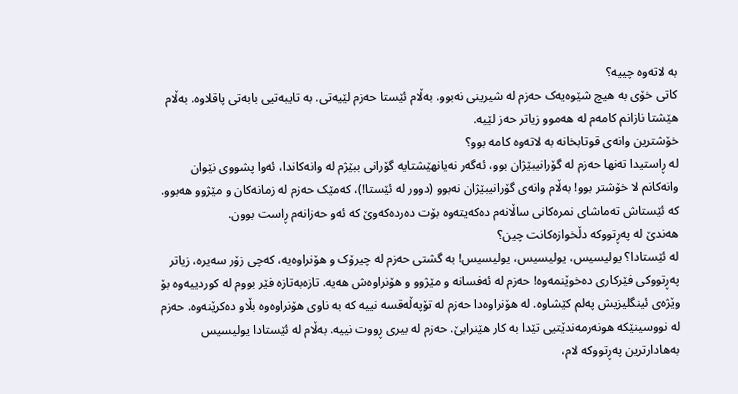بە لاتەوە چییە؟
کاتی خۆی بە هیچ شێوەیەک حەزم لە شیرینی نەبوو. بەڵام ئێستا حەزم لێیەتی. بە تایبەتیی بابەتی پاقلاوە. بەڵام هێشتا نازانم کامەم لە هەموو زیاتر حەز لێیە.
خۆشترین وانەی قوتابخانە بە لاتەوە کامە بوو؟
لە ڕاستیدا تەنها حەزم لە گۆرانیبێژان بوو، ئەگەر نەیانهێشتایە گۆرانی ببێژم لە وانەکاندا، ئەوا پشووی نێوان وانەکانم لا خۆشتر بوو! بەڵام وانەی گۆرانیبێژان نەبوو (دوور لە ئێستا!)، کەمێک حەزم لە زمانەکان و مێژوو هەبوو. کە ئێستاش تەماشای نمرەکانی ساڵانەم دەکەیتەوە بۆت دەردەکەوێ کە ئەو حەزانەم ڕاست بوون.
هەندێ لە پەڕتووکە دڵخوازەکانت چین؟
لە ئێستادا؟ یولیسیس، یولیسیس، یولیسیس! بە گشتی حەزم لە چیرۆک و هۆنراوەیە، کەچی زۆر سەیرە، زیاتر پەڕتووکی فێرکاری دەخوێنمەوە! حەزم لە ئەفسانە و مێژوو و هۆنراوەش هەیە. تازەبەتازە فێر بووم لە کوردییەوە بۆ وێژەی ئینگلیزیش پەلم کێشاوە. لە هۆنراوەدا حەزم لە تۆپەڵەقسە نییە کە بە ناوی هۆنراوەوە بڵاو دەکرێنەوە. حەزم لە نووسینێکە هونەرمەندێتیی تێدا بە کار هێنرابێ. حەزم لە بیری ڕووت نییە. بەڵام لە ئێستادا یولیسیس بەهادارترین پەڕتووکە لام،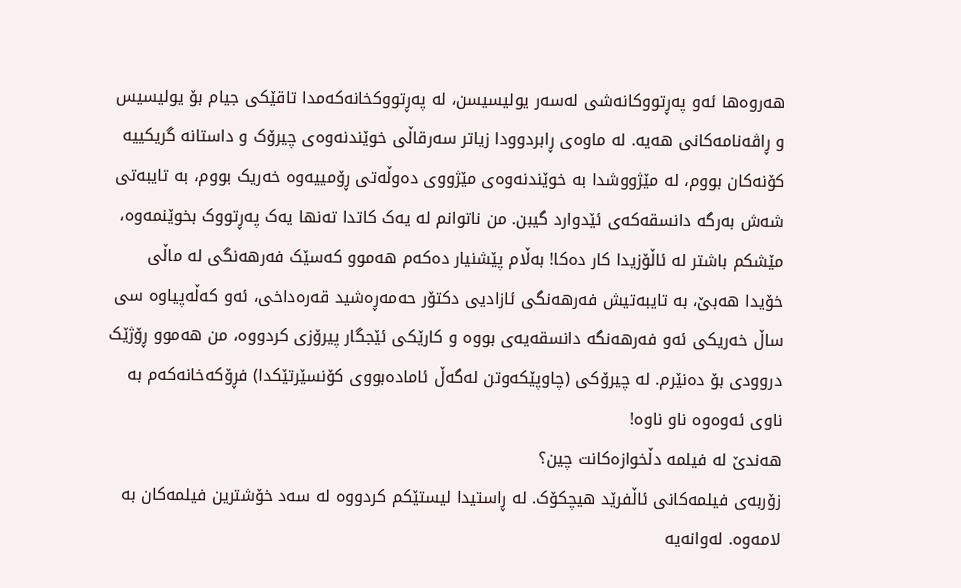هەروەها ئەو پەڕتووکانەشی لەسەر یولیسیسن، لە پەڕتووکخانەکەمدا تاقێکی جیام بۆ یولیسیس و ڕاڤەنامەکانی هەیە. لە ماوەی ڕابردوودا زیاتر سەرقاڵی خوێندنەوەی چیرۆک و داستانە گریکییە کۆنەکان بووم، لە مێژووشدا بە خوێندنەوەی مێژووی دەوڵەتی ڕۆمییەوە خەریک بووم، بە تایبەتی شەش بەرگە دانسقەکەی ئێدوارد گیبن. من ناتوانم لە یەک کاتدا تەنها یەک پەڕتووک بخوێنمەوە، مێشکم باشتر لە ئاڵۆزیدا کار دەکا! بەڵام پێشنیار دەکەم هەموو کەسێک فەرهەنگی لە ماڵی خۆیدا هەبێ، بە تایبەتیش فەرهەنگی ئازادیی دکتۆر حەمەڕەشید قەرەداخی، ئەو کەڵەپیاوە سی ساڵ خەریکی ئەو فەرهەنگە دانسقەیەی بووە و کارێکی ئێجگار پیرۆزی کردووە، من هەموو ڕۆژێک دروودی بۆ دەنێرم. لە چیرۆکی (چاوپێکەوتن لەگەڵ ئامادەبووی کۆنسێرتێکدا) فڕۆکەخانەکەم بە ناوی ئەوەوە ناو ناوە!
هەندێ لە فیلمە دڵخوازەکانت چین؟
زۆربەی فیلمەکانی ئاڵفرێد هیچکۆک. لە ڕاستیدا لیستێکم کردووە لە سەد خۆشترین فیلمەکان بە لامەوە. لەوانەیە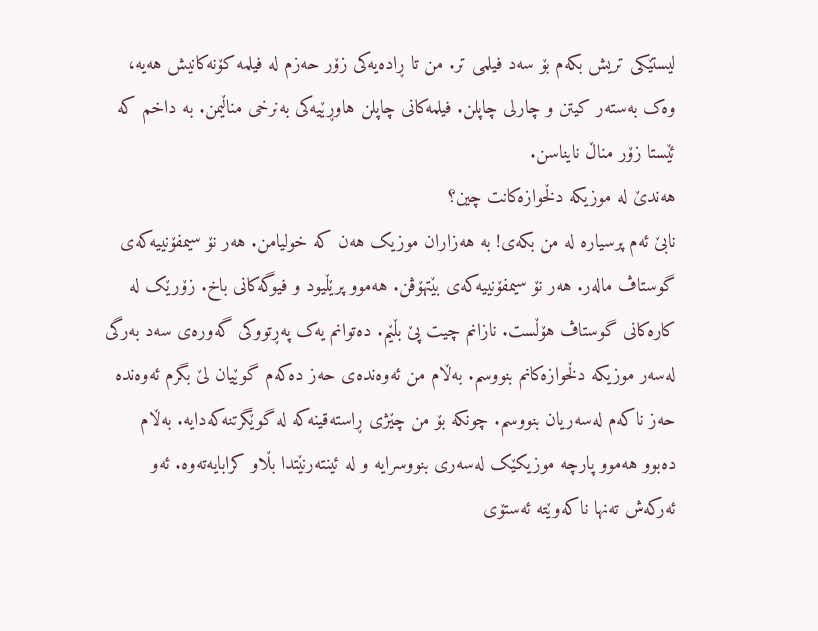لیستێکی تریش بکەم بۆ سەد فیلمی تر. من تا ڕادەیەکی زۆر حەزم لە فیلمە کۆنەکانیش هەیە، وەک بەستەر کیتن و چارلی چاپلن. فیلمەکانی چاپلن هاوڕێیەکی بەنرخی مناڵیمن. بە داخم کە ئێستا زۆر مناڵ نایناسن.
هەندێ لە موزیکە دڵخوازەکانت چین؟
نابێ ئەم پرسیارە لە من بکەی! بە هەزاران موزیک هەن کە خولیامن. هەر نۆ سیمفۆنییەکەی گوستاڤ مالەر. هەر نۆ سیمفۆنییەکەی بێتهۆڤن. هەموو پرێڵیود و فیوگەکانی باخ. زۆرێک لە کارەکانی گوستاڤ هۆڵست. نازانم چیت پێ بڵێم. دەتوانم یەک پەڕتووکی گەورەی سەد بەرگی لەسەر موزیکە دڵخوازەکانم بنووسم. بەڵام من ئەوەندەی حەز دەکەم گوێیان لێ بگرم ئەوەندە حەز ناکەم لەسەریان بنووسم. چونکە بۆ من چێژی ڕاستەقینەکە لە گوێگرتنەکەدایە. بەڵام دەبوو هەموو پارچە موزیکێک لەسەری بنووسرایە و لە ئینتەرنێتدا بڵاو کرابایەتەوە. ئەو ئەرکەش تەنها ناکەوێتە ئەستۆی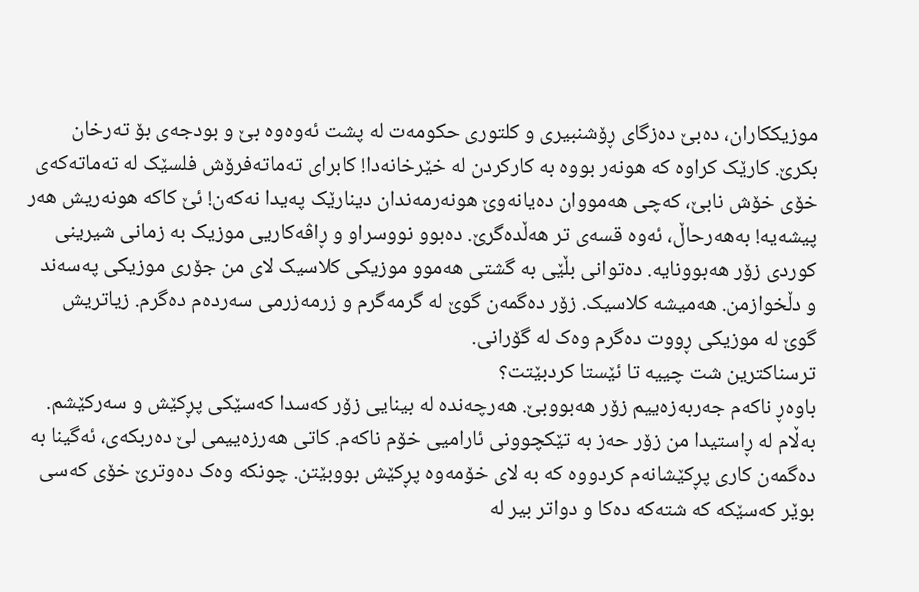موزیککاران، دەبێ دەزگای ڕۆشنبیری و کلتوری حکومەت لە پشت ئەوەوە بێ و بودجەی بۆ تەرخان بکرێ. کارێک کراوە کە هونەر بووە بە کارکردن لە خێرخانەدا! کابرای تەماتەفرۆش فلسێک لە تەماتەکەی خۆی خۆش نابێ، کەچی هەمووان دەیانەوێ هونەرمەندان دینارێک پەیدا نەکەن! ئێ کاکە هونەریش هەر پیشەیە! بەهەرحاڵ، ئەوە قسەی تر هەڵدەگرێ. دەبوو نووسراو و ڕاڤەکاریی موزیک بە زمانی شیرینی کوردی زۆر هەبوونایە. دەتوانی بڵێی بە گشتی هەموو موزیکی کلاسیک لای من جۆری موزیکی پەسەند و دڵخوازمن. هەمیشە کلاسیک. زۆر دەگمەن گوێ لە گرمەگرم و زرمەزرمی سەردەم دەگرم. زیاتریش گوێ لە موزیکی ڕووت دەگرم وەک لە گۆرانی.
ترسناکترین شت چییە تا ئێستا کردبێتت؟
باوەڕ ناکەم جەربەزەییم زۆر هەبووبێ. هەرچەندە لە بینایی زۆر کەسدا کەسێکی پڕکێش و سەرکێشم. بەڵام لە ڕاستیدا من زۆر حەز بە تێکچوونی ئارامیی خۆم ناکەم. کاتی هەرزەییمی لێ دەربکەی، ئەگینا بە دەگمەن کاری پڕکێشانەم کردووە کە بە لای خۆمەوە پڕکێش بووبێتن. چونکە وەک دەوترێ خۆی کەسی بوێر کەسێکە کە شتەکە دەکا و دواتر بیر لە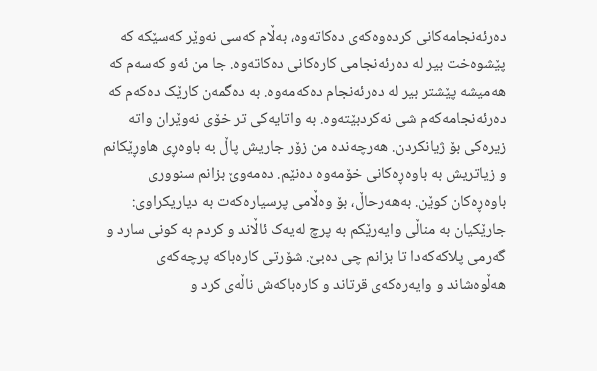دەرئەنجامەکانی کردەوەکەی دەکاتەوە، بەڵام کەسی نەوێر کەسێکە کە پێشوەخت بیر لە دەرئەنجامی کارەکانی دەکاتەوە. جا من ئەو کەسەم کە هەمیشە پێشتر بیر لە دەرئەنجام دەکەمەوە. بە دەگمەن کارێک دەکەم کە دەرئەنجامەکەم شی نەکردبێتەوە. بە واتایەکی تر خۆی نەوێران واتە زیرەکی بۆ ژیانکردن. هەرچەندە من زۆر جاریش پاڵ بە باوەڕی هاوڕێکانم و زیاتریش بە باوەڕەکانی خۆمەوە دەنێم. دەمەوێ بزانم سنووری باوەڕەکان کوێن. بەهەرحاڵ، بۆ وەڵامی پرسیارەکەت بە دیاریکراوی: جارێکیان بە مناڵی وایەرێکم بە پرچ لەیەک ئاڵاند و کردم بە کونی سارد و گەرمی پلاکەکەدا تا بزانم چی دەبێ. شۆرتی کارەباکە پرچەکەی هەڵوەشاند و وایەرەکەی قرتاند و کارەباکەش ناڵەی کرد و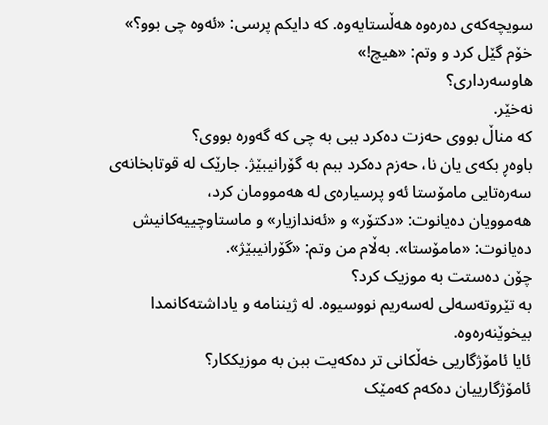سویچەکەی دەرەوە هەڵستایەوە. کە دایکم پرسی: «ئەوە چی بوو؟» خۆم گێل کرد و وتم: «هیچ!»
هاوسەرداری؟
نەخێر.
کە مناڵ بووی حەزت دەکرد ببی بە چی کە گەورە بووی؟
باوەڕ بکەی یان نا، حەزم دەکرد ببم بە گۆرانیبێژ. جارێک لە قوتابخانەی سەرەتایی مامۆستا ئەو پرسیارەی لە هەموومان کرد،
هەموویان دەیانوت: «دکتۆر» و «ئەندازیار» و ماستاوچییەکانیش دەیانوت: «مامۆستا». بەڵام من وتم: «گۆرانیبێژ».
چۆن دەستت بە موزیک کرد؟
بە تێروتەسەلی لەسەریم نووسیوە. لە ژیننامە و یاداشتەکانمدا بیخوێنەرەوە.
ئایا ئامۆژگاریی خەڵکانی تر دەکەیت ببن بە موزیککار؟
ئامۆژگارییان دەکەم کەمێک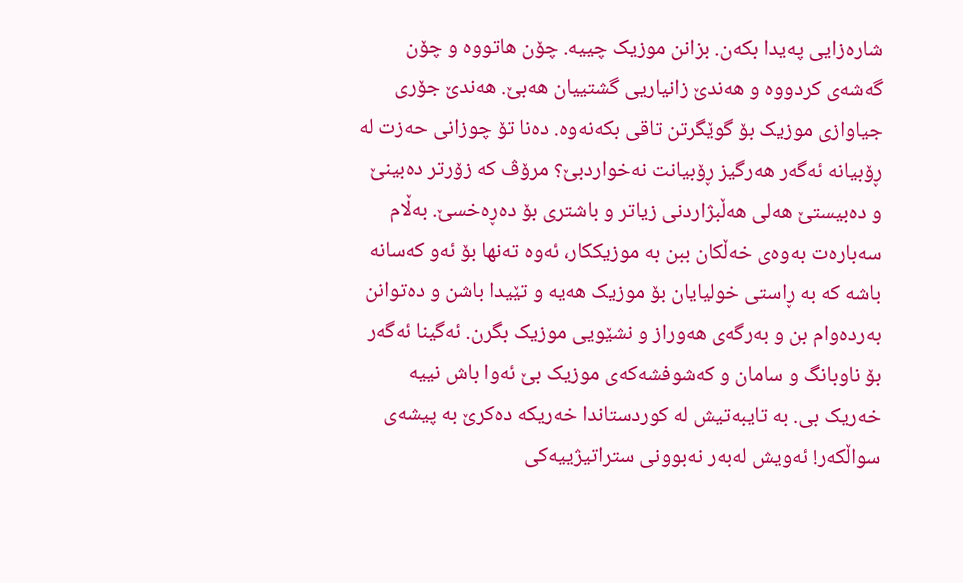شارەزایی پەیدا بکەن. بزانن موزیک چییە. چۆن هاتووە و چۆن گەشەی کردووە و هەندێ زانیاریی گشتییان هەبێ. هەندێ جۆری جیاوازی موزیک بۆ گوێگرتن تاقی بکەنەوە. دەنا تۆ چوزانی حەزت لە ڕۆبیانە ئەگەر هەرگیز ڕۆبیانت نەخواردبێ؟ مرۆڤ کە زۆرتر دەبینێ و دەبیستێ هەلی هەڵبژاردنی زیاتر و باشتری بۆ دەڕەخسێ. بەڵام سەبارەت بەوەی خەڵکان ببن بە موزیککار، ئەوە تەنها بۆ ئەو کەسانە باشە کە بە ڕاستی خولیایان بۆ موزیک هەیە و تێیدا باشن و دەتوانن بەردەوام بن و بەرگەی هەوراز و نشێویی موزیک بگرن. ئەگینا ئەگەر بۆ ناوبانگ و سامان و کەشوفشەکەی موزیک بێ ئەوا باش نییە خەریک بی. بە تایبەتیش لە کوردستاندا خەریکە دەکرێ بە پیشەی سواڵکەر! ئەویش لەبەر نەبوونی ستراتیژییەکی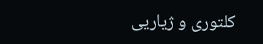کلتوری و ژیاریی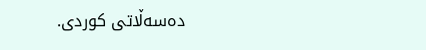دەسەڵاتی کوردی.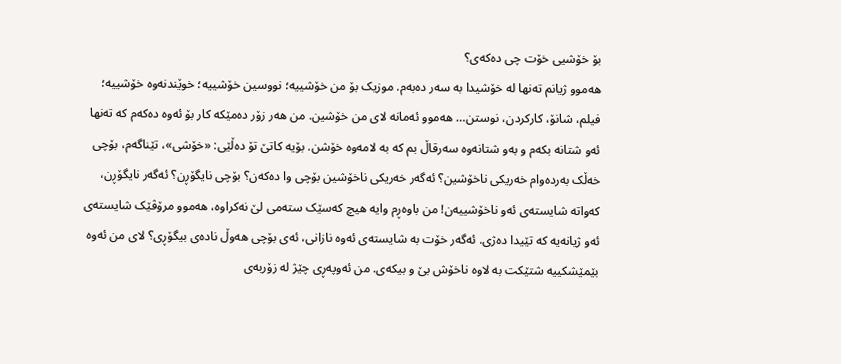بۆ خۆشیی خۆت چی دەکەی؟
هەموو ژیانم تەنها لە خۆشیدا بە سەر دەبەم. موزیک بۆ من خۆشییە؛ نووسین خۆشییە؛ خوێندنەوە خۆشییە؛ فیلم، شانۆ، کارکردن، نوستن… هەموو ئەمانە لای من خۆشین. من هەر زۆر دەمێکە کار بۆ ئەوە دەکەم کە تەنها ئەو شتانە بکەم و بەو شتانەوە سەرقاڵ بم کە بە لامەوە خۆشن. بۆیە کاتێ تۆ دەڵێی: «خۆشی»، تێناگەم، بۆچی خەڵک بەردەوام خەریکی ناخۆشین؟ ئەگەر خەریکی ناخۆشین بۆچی وا دەکەن؟ بۆچی نایگۆڕن؟ ئەگەر نایگۆڕن، کەواتە شایستەی ئەو ناخۆشییەن! من باوەڕم وایە هیچ کەسێک ستەمی لێ نەکراوە، هەموو مرۆڤێک شایستەی ئەو ژیانەیە کە تێیدا دەژی. ئەگەر خۆت بە شایستەی ئەوە نازانی، ئەی بۆچی هەوڵ نادەی بیگۆڕی؟ لای من ئەوە بێمێشکییە شتێکت بە لاوە ناخۆش بێ و بیکەی. من ئەوپەڕی چێژ لە زۆربەی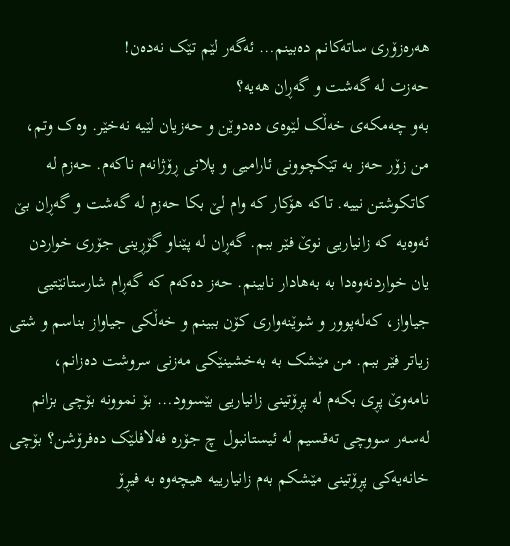هەرەزۆری ساتەکانم دەبینم… ئەگەر لێم تێک نەدەن!
حەزت لە گەشت و گەڕان هەیە؟
بەو چەمکەی خەڵک لێوەی دەدوێن و حەزیان لێیە نەخێر. وەک وتم، من زۆر حەز بە تێکچوونی ئارامیی و پلانی ڕۆژانەم ناکەم. حەزم لە کاتکوشتن نییە. تاکە هۆکار کە وام لێ بکا حەزم لە گەشت و گەڕان بێ ئەوەیە کە زانیاریی نوێ فێر ببم. گەڕان لە پێناو گۆڕینی جۆری خواردن یان خواردنەوەدا بە بەهادار نابینم. حەز دەکەم کە گەڕام شارستانێتیی جیاواز، کەلەپوور و شوێنەواری کۆن ببینم و خەڵکی جیاواز بناسم و شتی زیاتر فێر ببم. من مێشک بە بەخشینێکی مەزنی سروشت دەزانم، نامەوێ پڕی بکەم لە پڕۆتینی زانیاریی بێسوود… بۆ نموونە بۆچی بزانم لەسەر سووچی تەقسیم لە ئیستانبول چ جۆرە فەلافلێک دەفرۆشن؟ بۆچی خانەیەکی پڕۆتینی مێشکم بەم زانیارییە هیچەوە بە فیڕۆ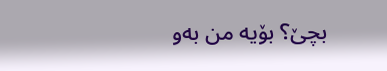بچێ؟ بۆیە من بەو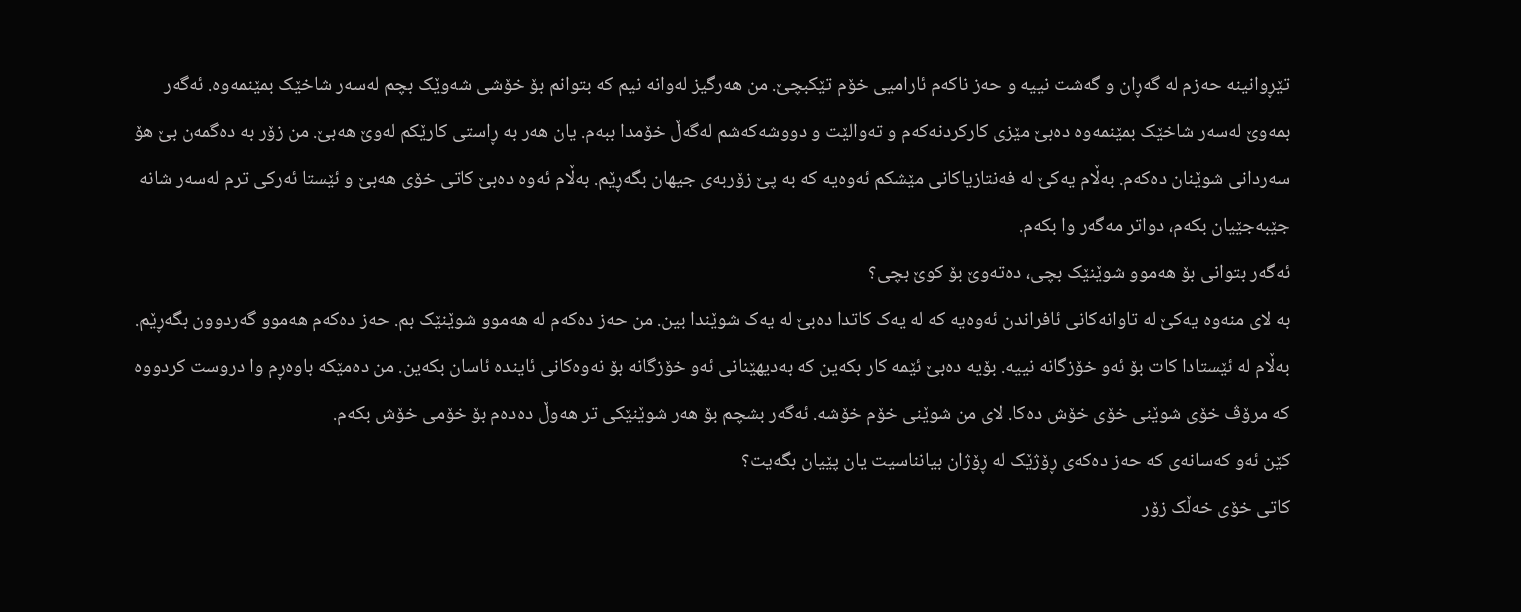تێڕوانینە حەزم لە گەڕان و گەشت نییە و حەز ناکەم ئارامیی خۆم تێکبچێ. من هەرگیز لەوانە نیم کە بتوانم بۆ خۆشی شەوێک بچم لەسەر شاخێک بمێنمەوە. ئەگەر بمەوێ لەسەر شاخێک بمێنمەوە دەبێ مێزی کارکردنەکەم و تەوالێت و دووشەکەشم لەگەڵ خۆمدا ببەم. یان هەر بە ڕاستی کارێکم لەوێ هەبێ. من زۆر بە دەگمەن بێ هۆ سەردانی شوێنان دەکەم. بەڵام یەکێ لە فەنتازیاکانی مێشکم ئەوەیە کە بە پێ زۆربەی جیهان بگەڕێم. بەڵام ئەوە دەبێ کاتی خۆی هەبێ و ئێستا ئەرکی ترم لەسەر شانە جێبەجێیان بکەم، دواتر مەگەر وا بکەم.
ئەگەر بتوانی بۆ هەموو شوێنێک بچی، دەتەوێ بۆ کوێ بچی؟
بە لای منەوە یەکێ لە تاوانەکانی ئافراندن ئەوەیە کە لە یەک کاتدا دەبێ لە یەک شوێندا بین. من حەز دەکەم لە هەموو شوێنێک بم. حەز دەکەم هەموو گەردوون بگەڕێم. بەڵام لە ئێستادا کات بۆ ئەو خۆزگانە نییە. بۆیە دەبێ ئێمە کار بکەین کە بەدیهێنانی ئەو خۆزگانە بۆ نەوەکانی ئایندە ئاسان بکەین. من دەمێکە باوەڕم وا دروست کردووە کە مرۆڤ خۆی شوێنی خۆی خۆش دەکا. لای من شوێنی خۆم خۆشە. ئەگەر بشچم بۆ هەر شوێنێکی تر هەوڵ دەدەم بۆ خۆمی خۆش بکەم.
کێن ئەو کەسانەی کە حەز دەکەی ڕۆژێک لە ڕۆژان بیانناسیت یان پێیان بگەیت؟
کاتی خۆی خەڵک زۆر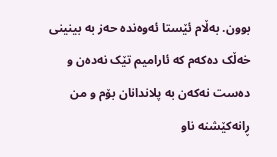بوون. بەڵام ئێستا ئەوەندە حەز بە بینینی خەڵک دەکەم کە ئارامیم تێک نەدەن و دەست نەکەن بە پلاندانان بۆم و من ڕانەکێشنە ناو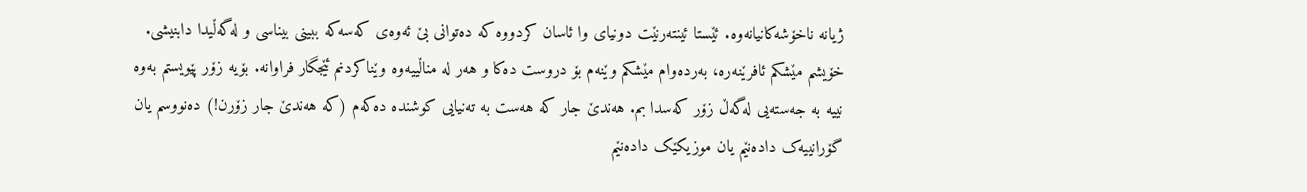ژیانە ناخۆشەکانیانەوە. ئێستا ئینتەرنێت دونیای وا ئاسان کردووە کە دەتوانی بێ ئەوەی کەسەکە ببینی بیناسی و لەگەڵیدا دابنیشی. خۆیشم مێشکم ئافرێنەرە، بەردەوام مێشکم وێنەم بۆ دروست دەکا و هەر لە مناڵییەوە وێناکردنم ئێجگار فراوانە. بۆیە زۆر پێویستم بەوە نییە بە جەستەیی لەگەڵ زۆر کەسدا بم. هەندێ جار کە هەست بە تەنیایی کوشندە دەکەم (کە هەندێ جار زۆرن!) دەنووسم یان گۆرانییەک دادەنێم یان موزیکێک دادەنێم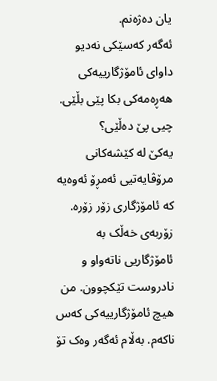یان دەژەنم.
ئەگەر کەسێکی نەدیو داوای ئامۆژگارییەکی هەڕەمەکی بکا پێی بڵێی. چیی پێ دەڵێی؟
یەکێ لە کێشەکانی مرۆڤایەتیی ئەمڕۆ ئەوەیە کە ئامۆژگاری زۆر زۆرە. زۆربەی خەڵک بە ئامۆژگاریی ناتەواو و نادروست تێکچوون. من هیچ ئامۆژگارییەکی کەس ناکەم. بەڵام ئەگەر وەک تۆ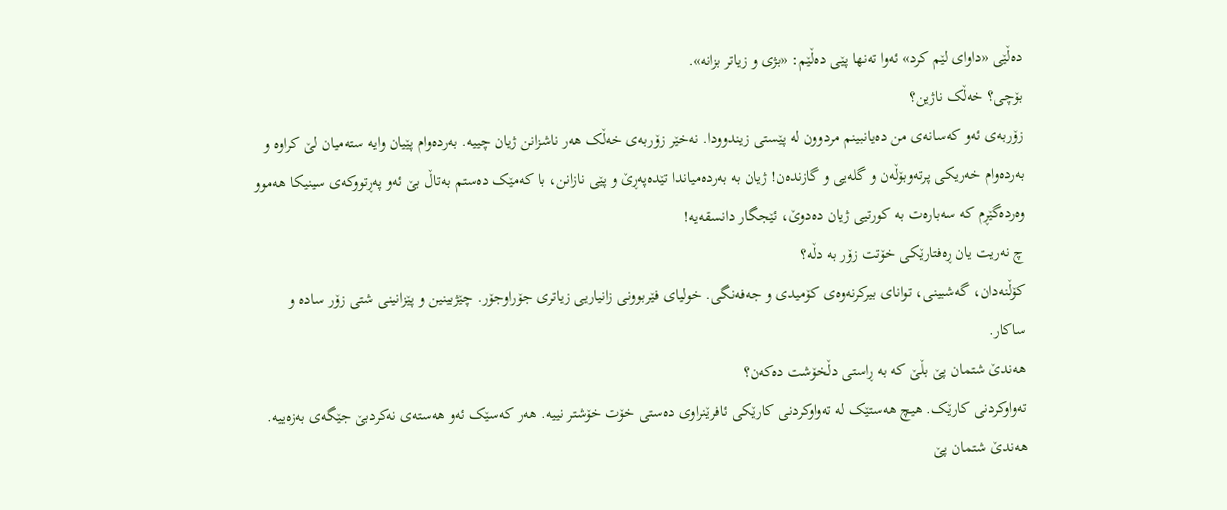دەڵێی «داوای لێم کرد» ئەوا تەنها پێی دەڵێم: «بژی و زیاتر بزانە».
بۆچی؟ خەڵک ناژین؟
زۆربەی ئەو کەسانەی من دەیانبینم مردوون لە پێستی زیندوودا. نەخێر زۆربەی خەڵک هەر ناشزانن ژیان چییە. بەردەوام پێیان وایە ستەمیان لێ کراوە و بەردەوام خەریکی پرتەوبۆڵەن و گلەیی و گازندەن! ژیان بە بەردەمیاندا تێدەپەڕێ و پێی نازانن، با کەمێک دەستم بەتاڵ بێ ئەو پەڕتووکەی سینیکا هەموو وەردەگێڕم کە سەبارەت بە کورتیی ژیان دەدوێ، ئێجگار دانسقەیە!
چ نەریت یان ڕەفتارێکی خۆتت زۆر بە دڵە؟
کۆڵنەدان، گەشبینی، توانای بیرکرنەوەی کۆمیدی و جەفەنگی. خولیای فێربوونی زانیاریی زیاتری جۆراوجۆر. چێژبینین و پێزانینی شتی زۆر سادە و ساکار.
هەندێ شتمان پێ بڵێ کە بە ڕاستی دڵخۆشت دەکەن؟
تەواوکردنی کارێک. هیچ هەستێک لە تەواوکردنی کارێکی ئافرێنراوی دەستی خۆت خۆشتر نییە. هەر کەسێک ئەو هەستەی نەکردبێ جێگەی بەزەییە.
هەندێ شتمان پێ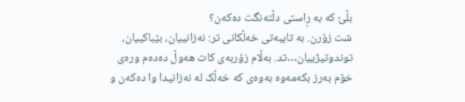بڵێ کە بە ڕاستی دڵتەنگت دەکەن؟
شت زۆرن. بە تایبەتی خەڵکانی تر: نەزانییان، بێباکییان، توندوتیژییان…تد. بەڵام زۆربەی کات هەوڵ دەدەم ورەی خۆم بەرز بکەمەوە بەوەی کە خەڵک لە نەزانیدا وا دەکەن و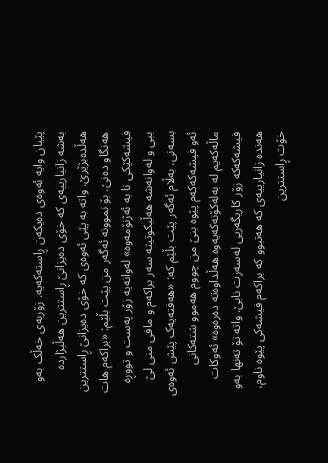پێیان وایە ئەوەی دەیکەن ڕاستەکەیە. زۆربەی خەڵک بەو بەشە زانیارییەی کە خۆی دەیزانێ ڕاستترین هەڵبژاردە هەڵدەبژێرێ. واتە بە پێی ئەوەی کە خۆی دەیزانێ ڕاستترین هەنگاو دەنێ. بۆ نموونە ئەگەر من پێت بڵێم: «براکەم هات فیشەکێکی نا بە ئەژنۆمەوە» لەوانەیە زۆر پەست و تووڕە ببی و لەوانەشە هەڵبکوتیتە سەر براکەم و مافی منی لێ بسەنی. بەڵام ئەگەر پێت بڵێم کە: «هەفتەیەک پێش ئەوەی ئەو فیشەکەکەم پێوە بنێ من چووم هەموو شتەکانی ماڵەکەیم لە بەلەکۆنەکەیەوە هەڵداوەتە دەرەوە» ئەوکات فیشەکەکە زۆر کاریگەریی لەسەرت نابێ. واتە تۆ تەنها بەو هەندە زانیارییەی کە هەتبوو کە براکەم فیشەکی پێوە ناوم، خۆت ڕاستترین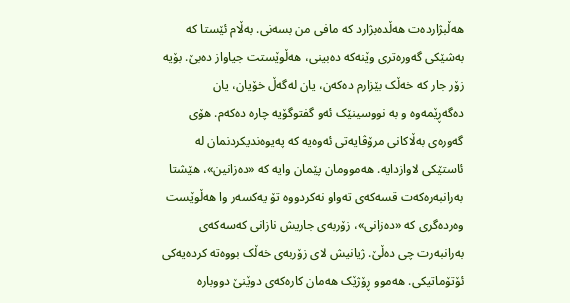هەڵبژاردەت هەڵدەبژارد کە مافی من بسەنی. بەڵام ئێستا کە بەشێکی گەورەتری وێنەکە دەبینی، هەڵوێستت جیاواز دەبێ. بۆیە زۆر جار کە خەڵک بێزارم دەکەن، یان لەگەڵ خۆیان، یان دەگەڕێمەوە و بە نووسینێک ئەو گفتوگۆیە چارە دەکەم. هۆی گەورەی بەڵاکانی مرۆڤایەتی ئەوەیە کە پەیوەندیکردنمان لە ئاستێکی لاوازدایە. هەموومان پێمان وایە کە «دەزانین»، هێشتا بەرانبەرەکەت قسەکەی تەواو نەکردووە تۆ یەکسەر وا هەڵوێست وەردەگری کە «دەزانی»، زۆربەی جاریش نازانی کەسەکەی بەرانبەرت چی دەڵێ. ژیانیش لای زۆربەی خەڵک بووەتە کردەیەکی ئۆتۆماتیکی. هەموو ڕۆژێک هەمان کارەکەی دوێنێ دووبارە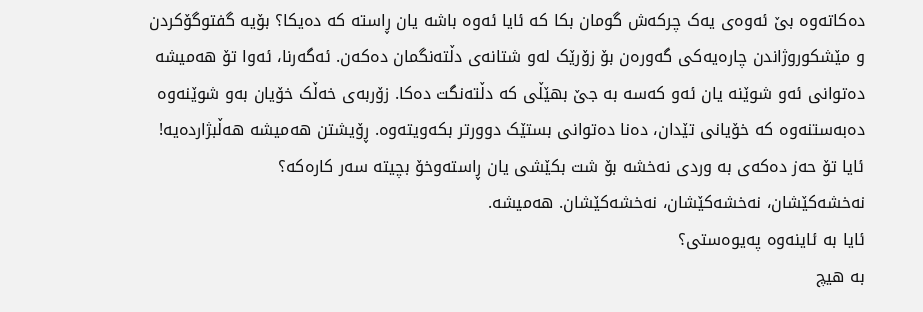دەکاتەوە بێ ئەوەی یەک چرکەش گومان بکا کە ئایا ئەوە باشە یان ڕاستە کە دەیکا؟ بۆیە گفتوگۆکردن و مێشکوروژاندن چارەیەکی گەورەن بۆ زۆرێک لەو شتانەی دڵتەنگمان دەکەن. ئەگەرنا، ئەوا تۆ هەمیشە دەتوانی ئەو شوێنە یان ئەو کەسە بە جێ بهێڵی کە دڵتەنگت دەکا. زۆربەی خەڵک خۆیان بەو شوێنەوە دەبەستنەوە کە خۆیانی تێدان، دەنا دەتوانی بستێک دوورتر بکەویتەوە. ڕۆیشتن هەمیشە هەڵبژاردەیە!
ئایا تۆ حەز دەکەی بە وردی نەخشە بۆ شت بکێشی یان ڕاستەوخۆ بچیتە سەر کارەکە؟
نەخشەکێشان، نەخشەکێشان، نەخشەکێشان. هەمیشە.
ئایا بە ئاینەوە پەیوەستی؟
بە هیچ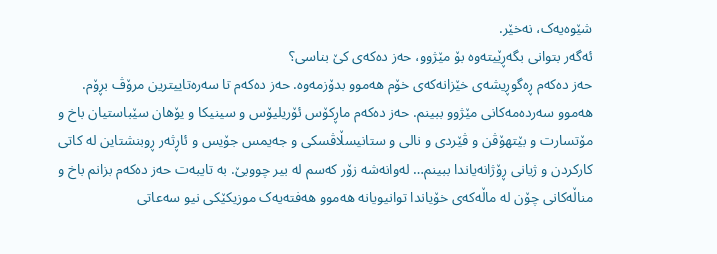شێوەیەک، نەخێر.
ئەگەر بتوانی بگەڕێیتەوە بۆ مێژوو، حەز دەکەی کێ بناسی؟
حەز دەکەم ڕەگوڕیشەی خێزانەکەی خۆم هەموو بدۆزمەوە. حەز دەکەم تا سەرەتاییترین مرۆڤ بڕۆم. هەموو سەردەمەکانی مێژوو ببینم. حەز دەکەم ماڕکۆس ئۆریلیۆس و سینیکا و یۆهان سێباستیان باخ و مۆتسارت و بێتهۆڤن و ڤێردی و نالی و ستانیسڵاڤسکی و جەیمس جۆیس و ئاڕثەر ڕوبنشتاین لە کاتی کارکردن و ژیانی ڕۆژانەیاندا ببینم… لەوانەشە زۆر کەسم لە بیر چووبێ. بە تایبەت حەز دەکەم بزانم باخ و مناڵەکانی چۆن لە ماڵەکەی خۆیاندا توانیویانە هەموو هەفتەیەک موزیکێکی نیو سەعاتی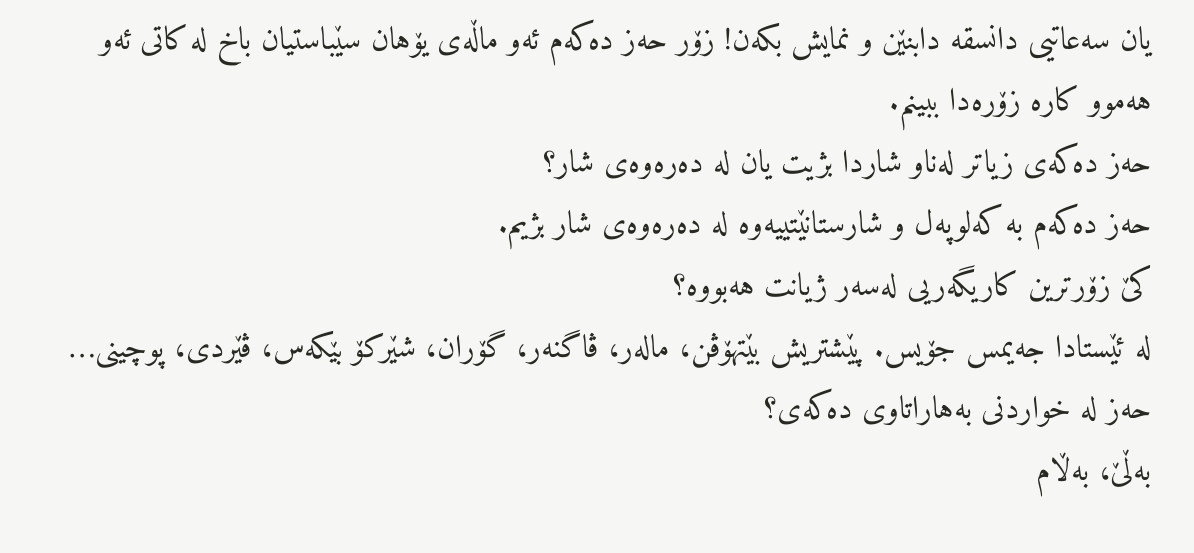یان سەعاتیی دانسقە دابنێن و نمایش بکەن! زۆر حەز دەکەم ئەو ماڵەی یۆهان سێباستیان باخ لە کاتی ئەو هەموو کارە زۆرەدا ببینم.
حەز دەکەی زیاتر لەناو شاردا بژیت یان لە دەرەوەی شار؟
حەز دەکەم بە کەلوپەل و شارستانێتییەوە لە دەرەوەی شار بژیم.
کێ زۆرترین کاریگەریی لەسەر ژیانت هەبووە؟
لە ئێستادا جەیمس جۆیس. پێشتریش بێتهۆڤن، مالەر، ڤاگنەر، گۆران، شێرکۆ بێکەس، ڤێردی، پوچینی…
حەز لە خواردنی بەهاراتاوی دەکەی؟
بەڵێ، بەڵام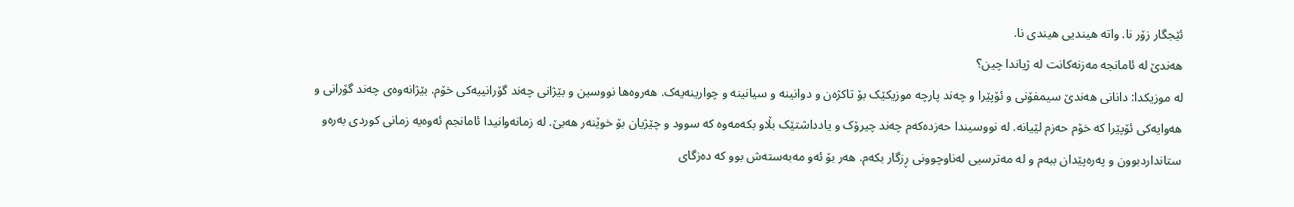ئێجگار زۆر نا. واتە هیندیی هیندی نا.
هەندێ لە ئامانجە مەزنەکانت لە ژیاندا چین؟
لە موزیکدا: دانانی هەندێ سیمفۆنی و ئۆپێرا و چەند پارچە موزیکێک بۆ تاکژەن و دوانینە و سیانینە و چوارینەیەک. هەروەها نووسین و بێژانی چەند گۆرانییەکی خۆم. بێژانەوەی چەند گۆرانی و هەوایەکی ئۆپێرا کە خۆم حەزم لێیانە. لە نووسیندا حەزدەکەم چەند چیرۆک و یادداشتێک بڵاو بکەمەوە کە سوود و چێژیان بۆ خوێنەر هەبێ. لە زمانەوانیدا ئامانجم ئەوەیە زمانی کوردی بەرەو ستانداردبوون و پەرەپێدان ببەم و لە مەترسیی لەناوچوونی ڕزگار بکەم. هەر بۆ ئەو مەبەستەش بوو کە دەزگای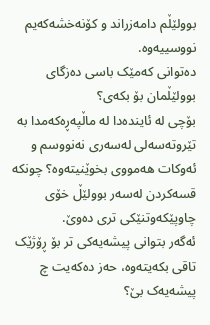بوولێڵم دامەزراند و کۆنەخشەکەیم نووسییەوە.
دەتوانی کەمێک باسی دەزگای بوولێڵمان بۆ بکەی؟
بۆچی لە ئایندەدا لە ماڵپەڕەکەمدا بە تێروتەسەلی لەسەری نەنووسم و ئەوکات هەمووی بخوێنیتەوە؟ چونکە قسەکردن لەسەر بوولێڵ خۆی چاوپێکەوتنێکی تری دەوێ.
ئەگەر بتوانی پیشەیەکی تر بۆ ڕۆژێک تاقی بکەیتەوە، حەز دەکەیت چ پیشەیەک بێ؟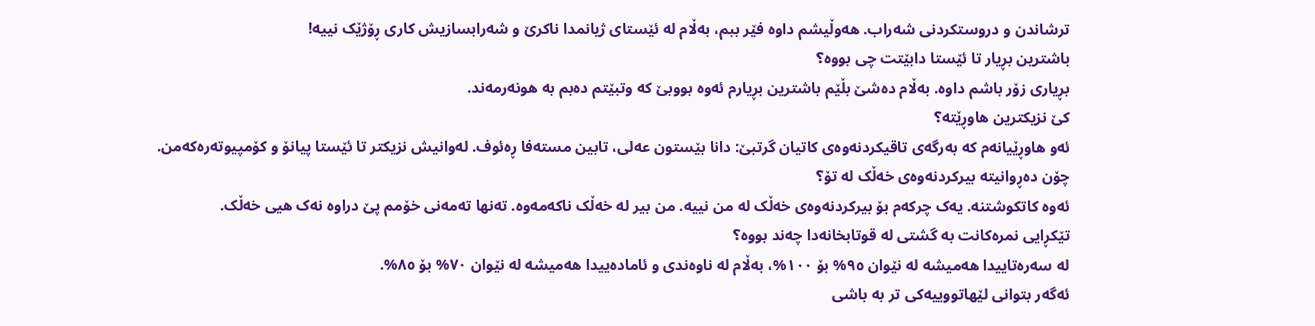ترشاندن و دروستکردنی شەراب. هەوڵیشم داوە فێر ببم، بەڵام لە ئێستای ژیانمدا ناکرێ و شەرابسازیش کاری ڕۆژێک نییە!
باشترین بڕیار تا ئێستا دابێتت چی بووە؟
بڕیاری زۆر باشم داوە. بەڵام دەشێ بڵێم باشترین بڕیارم ئەوە بووبێ کە وتبێتم دەبم بە هونەرمەند.
کێ نزیکترین هاوڕێتە؟
ئەو هاوڕێیانەم کە بەرگەی تاقیکردنەوەی کاتیان گرتبێ: دانا بێستون عەلی، تابین مستەفا ڕەئوف. لەوانیش نزیکتر تا ئێستا پیانۆ و کۆمپیوتەرەکەمن.
چۆن دەڕوانیتە بیرکردنەوەی خەڵک لە تۆ؟
ئەوە کاتکوشتنە. یەک چرکەم بۆ بیرکردنەوەی خەڵک لە من نییە. من بیر لە خەڵک ناکەمەوە. تەنها تەمەنی خۆمم پێ دراوە نەک هیی خەڵک.
تێکڕایی نمرەکانت بە گشتی لە قوتابخانەدا چەند بووە؟
لە سەرەتاییدا هەمیشە لە نێوان ٩٥% بۆ ١٠٠%، بەڵام لە ناوەندی و ئامادەییدا هەمیشە لە نێوان ٧٠% بۆ ٨٥%.
ئەگەر بتوانی لێهاتووییەکی تر بە باشی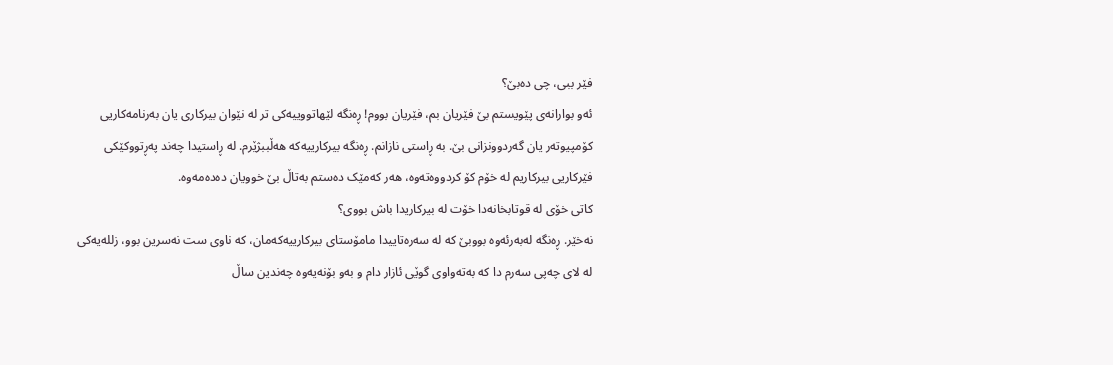فێر ببی، چی دەبێ؟
ئەو بوارانەی پێویستم بێ فێریان بم، فێریان بووم! ڕەنگە لێهاتووییەکی تر لە نێوان بیرکاری یان بەرنامەکاریی کۆمپیوتەر یان گەردوونزانی بێ. بە ڕاستی نازانم. ڕەنگە بیرکارییەکە هەڵببژێرم. لە ڕاستیدا چەند پەڕتووکێکی فێرکاریی بیرکاریم لە خۆم کۆ کردووەتەوە، هەر کەمێک دەستم بەتاڵ بێ خوویان دەدەمەوە.
کاتی خۆی لە قوتابخانەدا خۆت لە بیرکاریدا باش بووی؟
نەخێر. ڕەنگە لەبەرئەوە بووبێ کە لە سەرەتاییدا مامۆستای بیرکارییەکەمان، کە ناوی ست نەسرین بوو، زللەیەکی لە لای چەپی سەرم دا کە بەتەواوی گوێی ئازار دام و بەو بۆنەیەوە چەندین ساڵ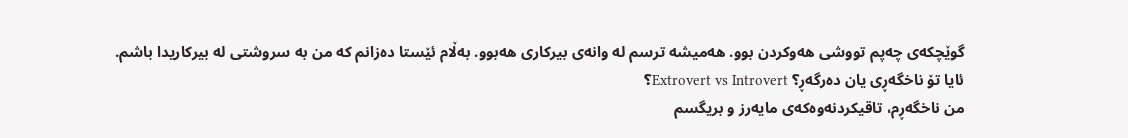گوێچکەی چەپم تووشی هەوکردن بوو. هەمیشە ترسم لە وانەی بیرکاری هەبوو. بەڵام ئێستا دەزانم کە من بە سروشتی لە بیرکاریدا باشم.
ئایا تۆ ناخگەڕی یان دەرگەڕ؟ Extrovert vs Introvert؟
من ناخگەڕم، تاقیکردنەوەکەی مایەرز و بریگسم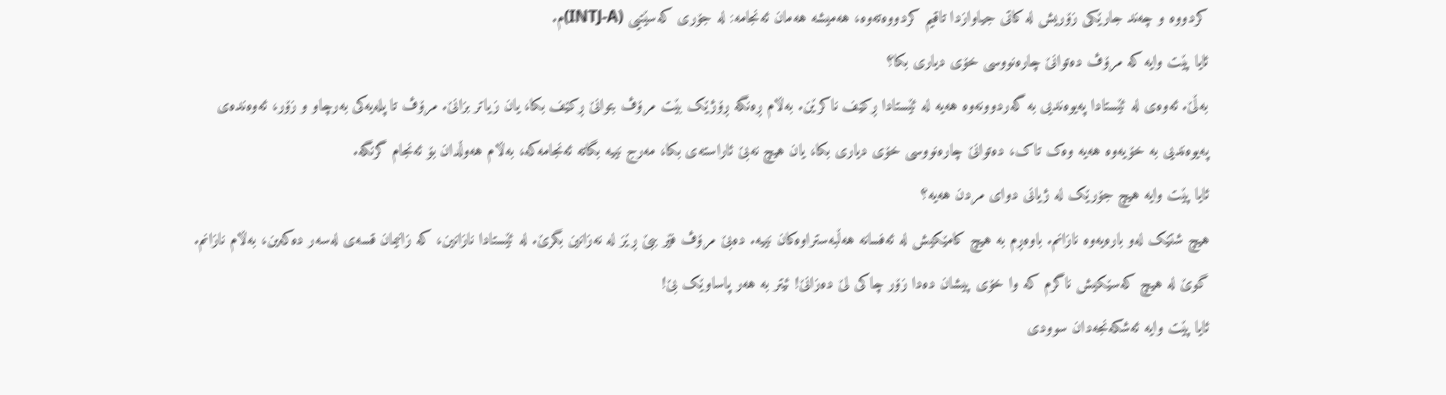کردووە و چەند جارێکی زۆریش لە کاتی جیاوازدا تاقیم کردووەتەوە، هەمیشە هەمان ئەنجامە: لە جۆری کەسێتیی (INTJ-A)م.
ئایا پێت وایە کە مرۆڤ دەتوانێ چارەنووسی خۆی دیاری بکا؟
بەڵێ. ئەوەی لە ئێستادا پەیوەندیی بە گەردوونەوە هەیە لە ئێستادا ڕکێف ناکرێن. بەڵام ڕەنگە ڕۆژێک بێت مرۆڤ بتوانێ ڕکێف بکا، یان زیاتر بزانێ. مرۆڤ تا پلەیەکی بەرچاو و زۆر، ئەوەندەی پەیوەندیی بە خۆیەوە هەیە وەک تاک، دەتوانێ چارەنووسی خۆی دیاری بکا، یان هیچ نەبێ ئاراستەی بکا، مەرج نییە بگاتە ئەنجامەکە، بەڵام هەوڵدان بۆ ئەنجام گرنگە.
ئایا پێت وایە هیچ جۆرێک لە ژیانی دوای مردن هەیە؟
هیچ شتێک لەو بارەیەوە نازانم. باوەڕم بە هیچ کامێکیش لە ئەفسانە هەڵبەستراوەکان نییە. دەبێ مرۆڤ فێر ببێ ڕێز لە نەزانین بگرێ. لە ئێستادا نازانین، کە زانیمان قسەی لەسەر دەکەین، بەڵام نازانم. گوێ لە هیچ کەسێکیش ناگرم کە وا خۆی پیشان دەدا زۆر چاکی لێ دەزانێ! ئیتر بە هەر پاساوێک بێ!
ئایا پێت وایە ئەشکەنجەدان سوودی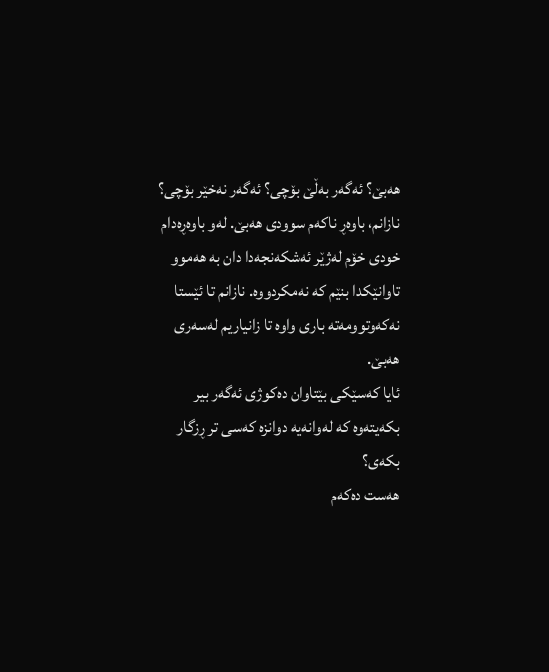هەبێ؟ ئەگەر بەڵێ بۆچی؟ ئەگەر نەخێر بۆچی؟
نازانم، باوەڕ ناکەم سوودی هەبێ. لەو باوەڕەدام خودی خۆم لەژێر ئەشکەنجەدا دان بە هەموو تاوانێکدا بنێم کە نەمکردووە. نازانم تا ئێستا نەکەوتوومەتە باری واوە تا زانیاریم لەسەری هەبێ.
ئایا کەسێکی بێتاوان دەکوژی ئەگەر بیر بکەیتەوە کە لەوانەیە دوانزە کەسی تر ڕزگار بکەی؟
هەست دەکەم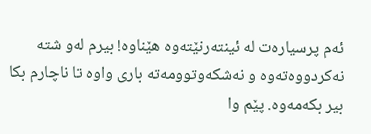ئەم پرسیارەت لە ئینتەرنێتەوە هێناوە! بیرم لەو شتە نەکردووەتەوە و نەشکەوتوومەتە باری واوە تا ناچارم بکا بیر بکەمەوە. پێم وا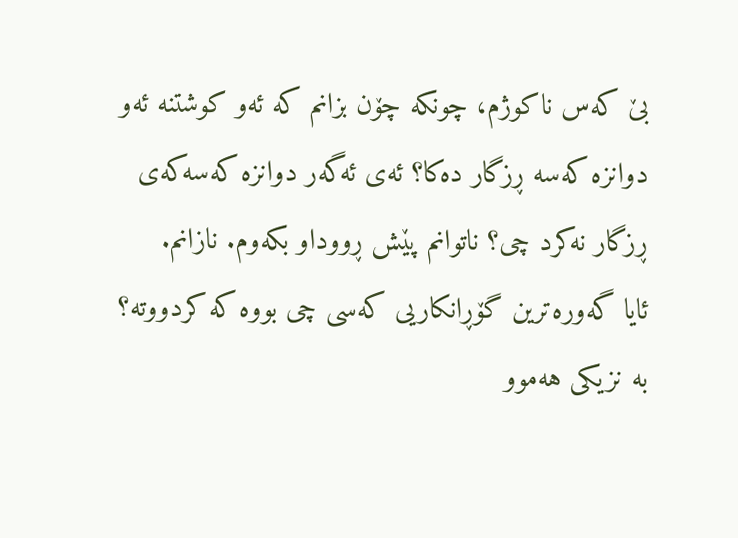بێ کەس ناکوژم، چونکە چۆن بزانم کە ئەو کوشتنە ئەو دوانزە کەسە ڕزگار دەکا؟ ئەی ئەگەر دوانزە کەسەکەی ڕزگار نەکرد چی؟ ناتوانم پێش ڕووداو بکەوم. نازانم.
ئایا گەورەترین گۆڕانکاریی کەسی چی بووە کە کردووتە؟
بە نزیکی هەموو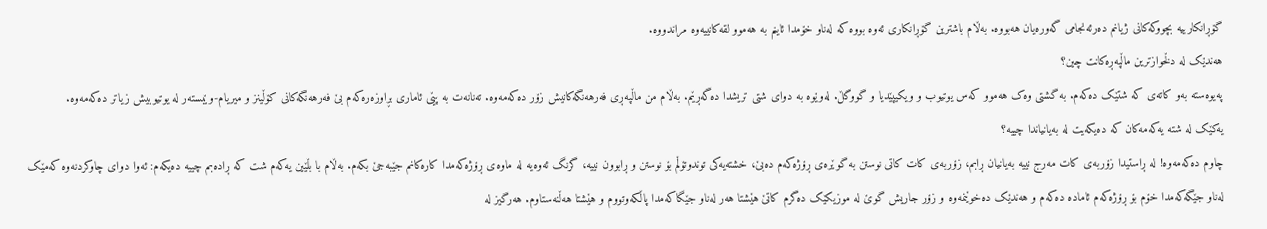گۆڕانکارییە بچووکەکانی ژیانم دەرئەنجامی گەورەیان هەبووە. بەڵام باشترین گۆڕانکاری ئەوە بووە کە لەناو خۆمدا ئاینم بە هەموو لقەکانییەوە مراندووە.
هەندێک لە دڵخوازترین ماڵپەڕەکانت چین؟
پەیوەستە بەو کاتەی کە شتێک دەکەم. بە گشتی وەک هەموو کەس یوتیوب و ویکیپێدیا و گووگڵ. لەوێوە بە دوای شتی تریشدا دەگەڕێم. بەڵام من ماڵپەڕی فەرهەنگەکانیش زۆر دەکەمەوە. تەنانەت بە پێی ئاماری بڕاوزەرەکەم بێ فەرهەنگەکانی کۆڵینز و میریام-وێبستەر لە یوتیوبیش زیاتر دەکەمەوە.
یەکێک لە شتە یەکەمەکان کە دەیکەیت لە بەیانیاندا چییە؟
چاوم دەکەمەوە! لە ڕاستیدا زۆربەی کات مەرج نییە بەیانیان ڕابم، زۆربەی کات کاتی نوستن بە گوێرەی ڕۆژەکەم دەبێ، خشتەیەکی توندوتۆڵم بۆ نوستن و ڕابوون نییە، گرنگ ئەوەیە لە ماوەی ڕۆژەکەمدا کارەکانم جێبەجێ بکەم. بەڵام با بڵێین یەکەم شت کە ڕادەبم چییە دەیکەم: ئەوا دوای چاوکردنەوە کەمێک لەناو جێگەکەمدا خۆم بۆ ڕۆژەکەم ئامادە دەکەم و هەندێک دەخوێنمەوە و زۆر جاریش گوێ لە موزیکێک دەگرم کاتێ هێشتا هەر لەناو جێگاکەمدا پاڵکەوتووم و هێشتا هەڵنەستاوم. هەرگیز لە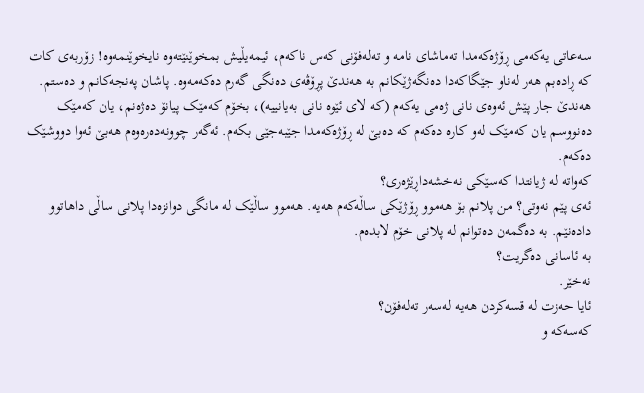سەعاتی یەکەمی ڕۆژەکەمدا تەماشای نامە و تەلەفۆنی کەس ناکەم، ئیمەیڵیش بمخوێنێتەوە نایخوێنمەوە! زۆربەی کات کە ڕادەبم هەر لەناو جێگاکەدا دەنگەژێکانم بە هەندێ پڕۆڤەی دەنگی گەرم دەکەمەوە. پاشان پەنجەکانم و دەستم. هەندێ جار پێش ئەوەی نانی ژەمی یەکەم (کە لای ئێوە نانی بەیانییە)، بخۆم کەمێک پیانۆ دەژەنم، یان کەمێک دەنووسم یان کەمێک لەو کارە دەکەم کە دەبێ لە ڕۆژەکەمدا جێبەجێی بکەم. ئەگەر چوونەدەرەوەم هەبێ ئەوا دووشێک دەکەم.
کەواتە لە ژیانتدا کەسێکی نەخشەداڕێژەری؟
ئەی پێم نەوتی؟ من پلانم بۆ هەموو ڕۆژێکی ساڵەکەم هەیە. هەموو ساڵێک لە مانگی دوانزەدا پلانی ساڵی داهاتوو دادەنێم. بە دەگمەن دەتوانم لە پلانی خۆم لابدەم.
بە ئاسانی دەگریت؟
نەخێر.
ئایا حەزت لە قسەکردن هەیە لەسەر تەلەفۆن؟
کەسەکە و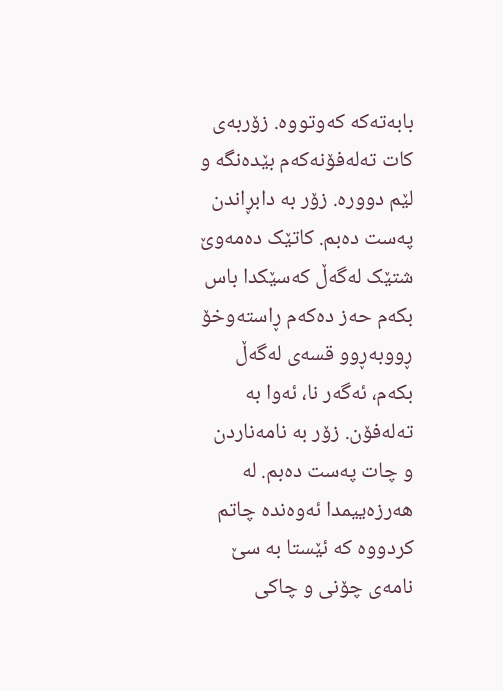بابەتەکە کەوتووە. زۆربەی کات تەلەفۆنەکەم بێدەنگە و لێم دوورە. زۆر بە دابڕاندن پەست دەبم. کاتێک دەمەوێ شتێک لەگەڵ کەسێکدا باس بکەم حەز دەکەم ڕاستەوخۆ ڕووبەڕوو قسەی لەگەڵ بکەم، ئەگەر نا، ئەوا بە تەلەفۆن. زۆر بە نامەناردن و چات پەست دەبم. لە هەرزەییمدا ئەوەندە چاتم کردووە کە ئێستا بە سێ نامەی چۆنی و چاکی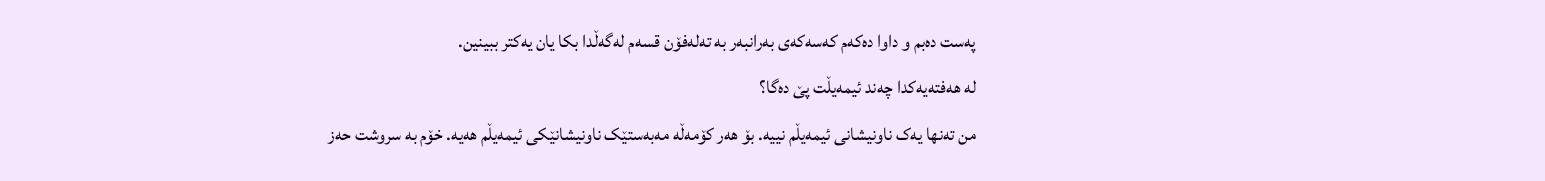پەست دەبم و داوا دەکەم کەسەکەی بەرانبەر بە تەلەفۆن قسەم لەگەڵدا بکا یان یەکتر ببینین.
لە هەفتەیەکدا چەند ئیمەیڵت پێ دەگا؟
من تەنها یەک ناونیشانی ئیمەیڵم نییە. بۆ هەر کۆمەڵە مەبەستێک ناونیشانێکی ئیمەیڵم هەیە. خۆم بە سروشت حەز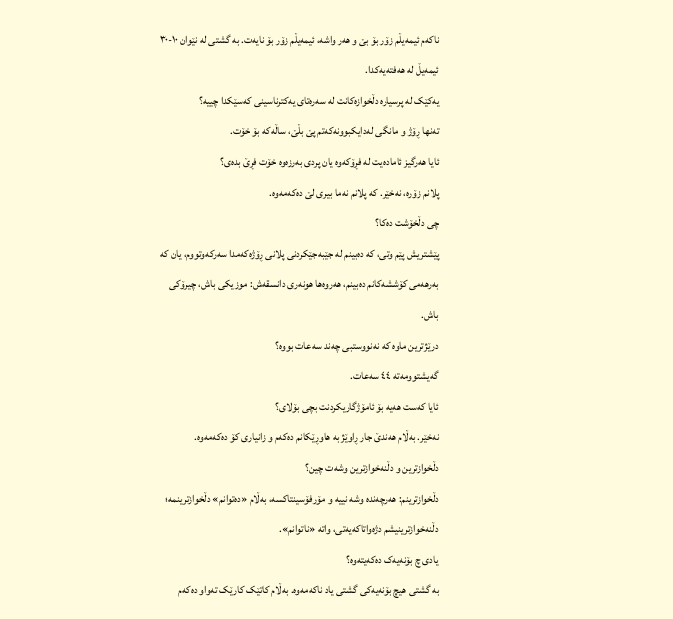ناکەم ئیمەیڵم زۆر بۆ بێ و هەر واشە، ئیمەیڵم زۆر بۆ نایەت. بە گشتی لە نێوان ١٠-٣٠ ئیمەیڵ لە هەفتەیەکدا.
یەکێک لە پرسیارە دڵخوازەکانت لە سەرەتای یەکترناسینی کەسێکدا چییە؟
تەنها ڕۆژ و مانگی لەدایکبوونەکەتم پێ بڵێ، ساڵەکە بۆ خۆت.
ئایا هەرگیز ئامادەیت لە فڕۆکەوە یان پردی بەرزەوە خۆت فڕێ بدەی؟
پلانم زۆرە، نەخێر. کە پلانم نەما بیری لێ دەکەمەوە.
چی دڵخۆشت دەکا؟
پێشتریش پێم وتی، کە دەبینم لە جێبەجێکردنی پلانی ڕۆژەکەمدا سەرکەوتووم، یان کە بەرهەمی کۆششەکانم دەبینم، هەروەها هونەری دانسقەش: موزیکی باش، چیرۆکی باش.
درێژترین ماوە کە نەنووستبی چەند سەعات بووە؟
گەیشتوومەتە ٤٤ سەعات.
ئایا کەست هەیە بۆ ئامۆژگاریکردنت بچی بۆلای؟
نەخێر. بەڵام هەندێ جار ڕاوێژ بە هاوڕێکانم دەکەم و زانیاری کۆ دەکەمەوە.
دڵخوازترین و دڵنەخوازترین وشەت چین؟
دڵخوازترینم: هەرچەندە وشە نییە و مۆرفۆسینتاکسە، بەڵام «دەتوانم» دڵخوازترینمە؛ دڵنەخوازترینیشم دژەواتاکەیەتی، واتە «ناتوانم».
یادی چ بۆنەیەک دەکەیتەوە؟
بە گشتی هیچ بۆنەیەکی گشتی یاد ناکەمەوە. بەڵام کاتێک کارێک تەواو دەکەم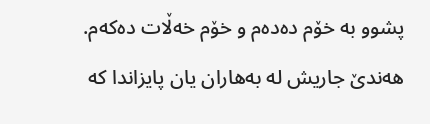پشوو بە خۆم دەدەم و خۆم خەڵات دەکەم. هەندێ جاریش لە بەهاران یان پایزاندا کە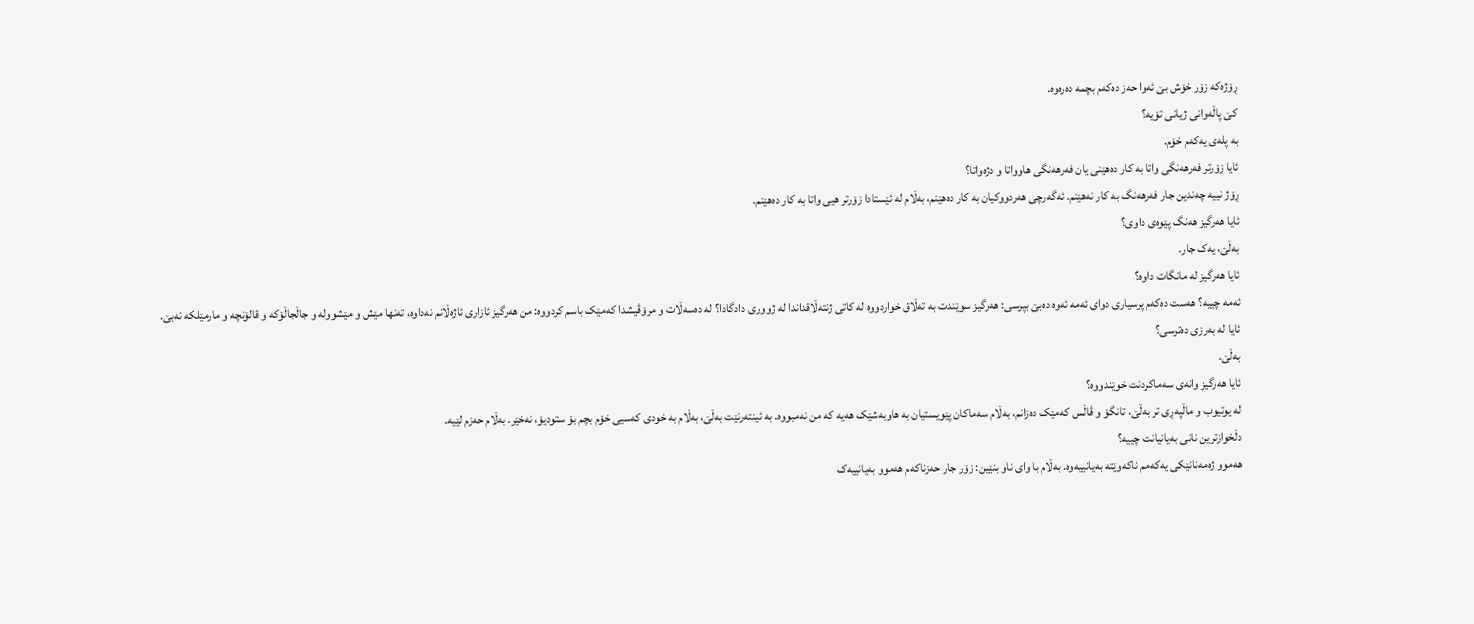ڕۆژەکە زۆر خۆش بێ ئەوا حەز دەکەم بچمە دەرەوە.
کێ پاڵەوانی ژیانی تۆیە؟
بە پلەی یەکەم خۆم.
ئایا زۆرتر فەرهەنگی واتا بە کار دەهێنی یان فەرهەنگی هاوواتا و دژەواتا؟
ڕۆژ نییە چەندین جار فەرهەنگ بە کار نەهێنم. ئەگەرچی هەردووکیان بە کار دەهێنم، بەڵام لە ئێستادا زۆرتر هیی واتا بە کار دەهێنم.
ئایا هەرگیز هەنگ پێوەی داوی؟
بەڵێ، یەک جار.
ئایا هەرگیز لە مانگات داوە؟
ئەمە چییە؟ هەست دەکەم پرسیاری دوای ئەمە ئەوە دەبێ بپرسی: هەرگیز سوێندت بە تەڵاق خواردووە لە کاتی ژنتەڵاقداندا لە ژووری دادگادا؟ لە دەسەڵات و مرۆڤیشدا کەمێک باسم کردووە: من هەرگیز ئازاری ئاژەڵانم نەداوە، تەنها مێش و مێشوولە و جاڵجاڵۆکە و قالۆنچە و مارمێلکە نەبێ.
ئایا لە بەرزی دەترسی؟
بەڵێ.
ئایا هەرگیز وانەی سەماکردنت خوێندووە؟
لە یوتیوب و ماڵپەڕی تر بەڵێ، تانگۆ و ڤاڵس کەمێک دەزانم، بەڵام سەماکان پێویستیان بە هاوبەشێک هەیە کە من نەمبووە. بە ئینتەرنێت بەڵێ، بەڵام بە خودی کەسیی خۆم بچم بۆ ستودیۆ، نەخێر. بەڵام حەزم لێیە.
دڵخوازترین نانی بەیانیانت چییە؟
هەموو ژەمەنانێکی یەکەمم ناکەوێتە بەیانییەوە. بەڵام با وای ناو بنێین: زۆر جار حەزناکەم هەموو بەیانییەک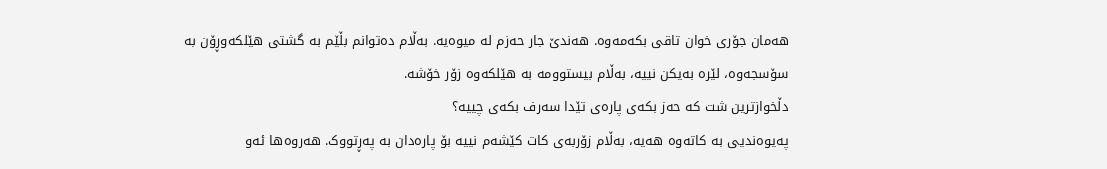هەمان جۆری خوان تاقی بکەمەوە. هەندێ جار حەزم لە میوەیە. بەڵام دەتوانم بڵێم بە گشتی هێلکەوڕۆن بە سۆسجەوە، لێرە بەیکن نییە، بەڵام بیستوومە بە هێلکەوە زۆر خۆشە.
دڵخوازترین شت کە حەز بکەی پارەی تێدا سەرف بکەی چییە؟
پەیوەندیی بە کاتەوە هەیە، بەڵام زۆربەی کات کێشەم نییە بۆ پارەدان بە پەڕتووک. هەروەها ئەو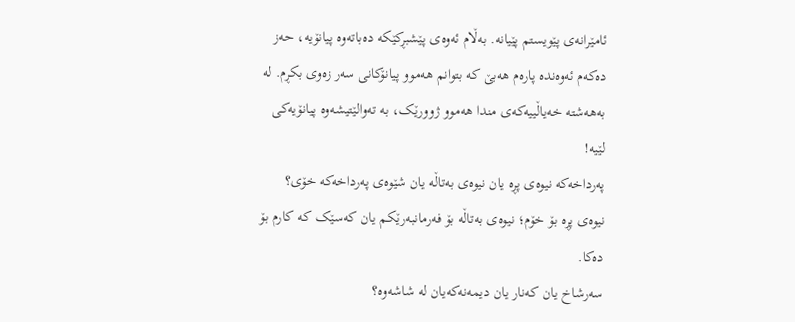ئامێرانەی پێویستم پێیانە. بەڵام ئەوەی پێشبڕکێکە دەباتەوە پیانۆیە، حەز دەکەم ئەوەندە پارەم هەبێ کە بتوانم هەموو پیانۆکانی سەر زەوی بکڕم. لە بەهەشتە خەیاڵییەکەی مندا هەموو ژوورێک، بە تەوالێتیشەوە پیانۆیەکی لێیە!
پەرداخەکە نیوەی پڕە یان نیوەی بەتاڵە یان شێوەی پەرداخەکە خۆی؟
نیوەی پڕە بۆ خۆم؛ نیوەی بەتاڵە بۆ فەرمانبەرێکم یان کەسێک کە کارم بۆ دەکا.
سەرشاخ یان کەنار یان دیمەنەکەیان لە شاشەوە؟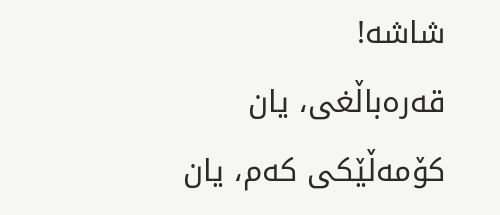شاشە!
قەرەباڵغی، یان کۆمەڵێکی کەم، یان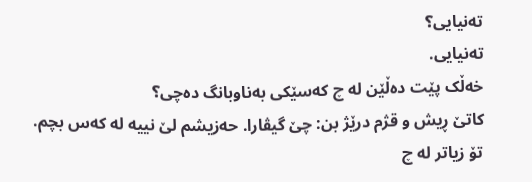تەنیایی؟
تەنیایی.
خەڵک پێت دەڵێن لە چ کەسێکی بەناوبانگ دەچی؟
کاتێ ڕیش و قژم درێژ بن: چێ گیڤارا. حەزیشم لێ نییە لە کەس بچم.
تۆ زیاتر لە چ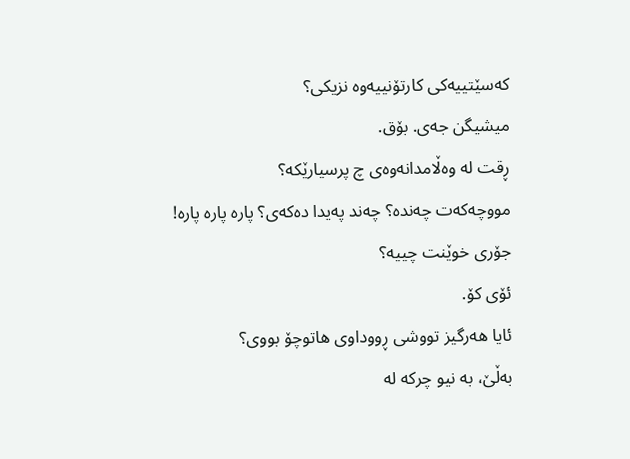کەسێتییەکی کارتۆنییەوە نزیکی؟
میشیگن جەی. بۆق.
ڕقت لە وەڵامدانەوەی چ پرسیارێکە؟
مووچەکەت چەندە؟ چەند پەیدا دەکەی؟ پارە پارە پارە!
جۆری خوێنت چییە؟
ئۆی کۆ.
ئایا هەرگیز تووشی ڕووداوی هاتوچۆ بووی؟
بەڵێ، بە نیو چرکە لە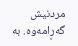مردنیش گەڕامەوە. بە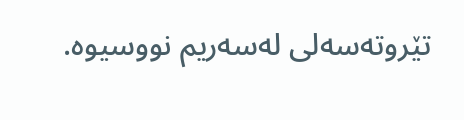تێروتەسەلی لەسەریم نووسیوە.